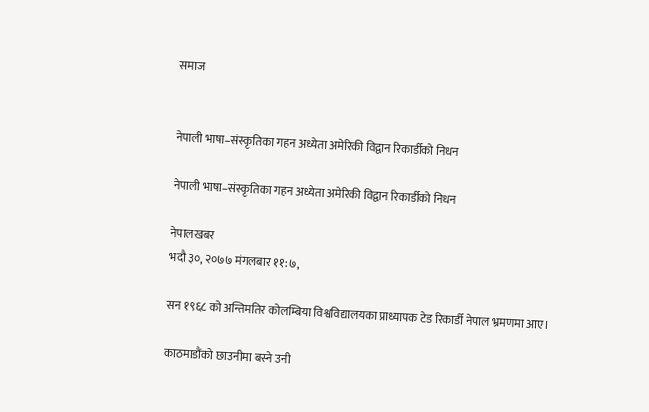समाज


नेपाली भाषा–संस्कृतिका गहन अध्येता अमेरिकी विद्वान रिकार्डीको निधन

नेपाली भाषा–संस्कृतिका गहन अध्येता अमेरिकी विद्वान रिकार्डीको निधन

नेपालखबर
भदौ ३०, २०७७ मंगलबार ११:७,

सन १९६८ को अन्तिमतिर कोलम्बिया विश्वविद्यालयका प्राध्यापक टेड रिकार्डी नेपाल भ्रमणमा आए।

काठमाडौंको छाउनीमा बस्ने उनी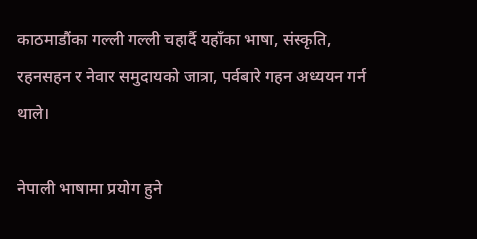काठमाडौंका गल्ली गल्ली चहार्दै यहाँका भाषा, संस्कृति, रहनसहन र नेवार समुदायको जात्रा, पर्वबारे गहन अध्ययन गर्न थाले।

नेपाली भाषामा प्रयोग हुने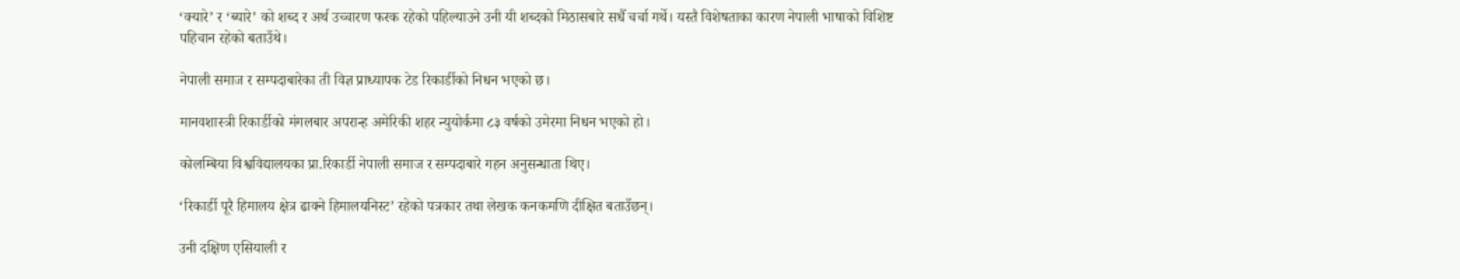‘क्यारे’ र ‘ब्यारे’ को शब्द र अर्थ उच्चारण फरक रहेको पहिल्याउने उनी यी शब्दको मिठासबारे सधैँ चर्चा गर्थे। यस्तै विशेषताका कारण नेपाली भाषाको विशिष्ट पहिचान रहेको बताउँथे।

नेपाली समाज र सम्पदाबारेका ती विज्ञ प्राध्यापक टेड रिकार्डीको निधन भएको छ।

मानवशास्त्री रिकार्डीको मंगलबार अपरान्ह अमेरिकी शहर न्युयोर्कमा ८३ वर्षको उमेरमा निधन भएको हो।

कोलम्बिया विश्वविद्यालयका प्रा.रिकार्डी नेपाली समाज र सम्पदाबारे गहन अनुसन्धाता थिए।

‘रिकार्डी पूरै हिमालय क्षेत्र ढाक्ने हिमालयनिस्ट’ रहेको पत्रकार तथा लेखक कनकमणि दीक्षित बताउँछन्।

उनी दक्षिण एसियाली र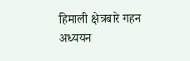हिमाली क्षेत्रबारे गहन अध्ययन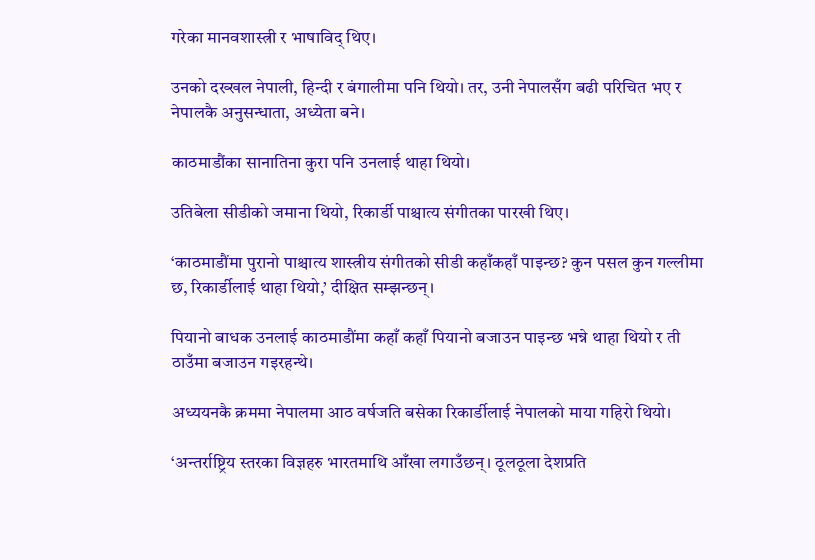गरेका मानवशास्त्री र भाषाविद् थिए।

उनको दख्खल नेपाली, हिन्दी र बंगालीमा पनि थियो। तर, उनी नेपालसँग बढी परिचित भए र नेपालकै अनुसन्धाता, अध्येता बने।

काठमाडौंका सानातिना कुरा पनि उनलाई थाहा थियो।

उतिबेला सीडीको जमाना थियो, रिकार्डी पाश्चात्य संगीतका पारखी थिए।

‘काठमाडौंमा पुरानो पाश्चात्य शास्त्रीय संगीतको सीडी कहाँकहाँ पाइन्छ? कुन पसल कुन गल्लीमा छ, रिकार्डीलाई थाहा थियो,’ दीक्षित सम्झन्छन्।

पियानो बाधक उनलाई काठमाडौंमा कहाँ कहाँ पियानो बजाउन पाइन्छ भन्ने थाहा थियो र ती ठाउँमा बजाउन गइरहन्थे।

अध्ययनकै क्रममा नेपालमा आठ वर्षजति बसेका रिकार्डीलाई नेपालको माया गहिरो थियो।

‘अन्तर्राष्ट्रिय स्तरका विज्ञहरु भारतमाथि आँखा लगाउँछन्। ठूलठूला देशप्रति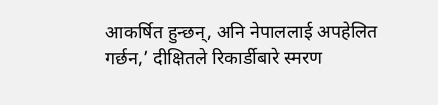आकर्षित हुन्छन्, अनि नेपाललाई अपहेलित गर्छन,’ दीक्षितले रिकार्डीबारे स्मरण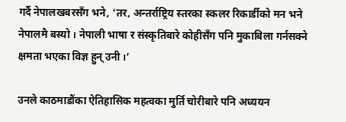गर्दै नेपालखबरसँग भने, ‘तर, अन्तर्राष्ट्रिय स्तरका स्कलर रिकार्डीको मन भने नेपालमै बस्यो। नेपाली भाषा र संस्कृतिबारे कोहीसँग पनि मुकाबिला गर्नसक्ने क्षमता भएका विज्ञ हुन् उनी।’

उनले काठमाडौंका ऐतिहासिक महत्वका मुर्ति चोरीबारे पनि अध्ययन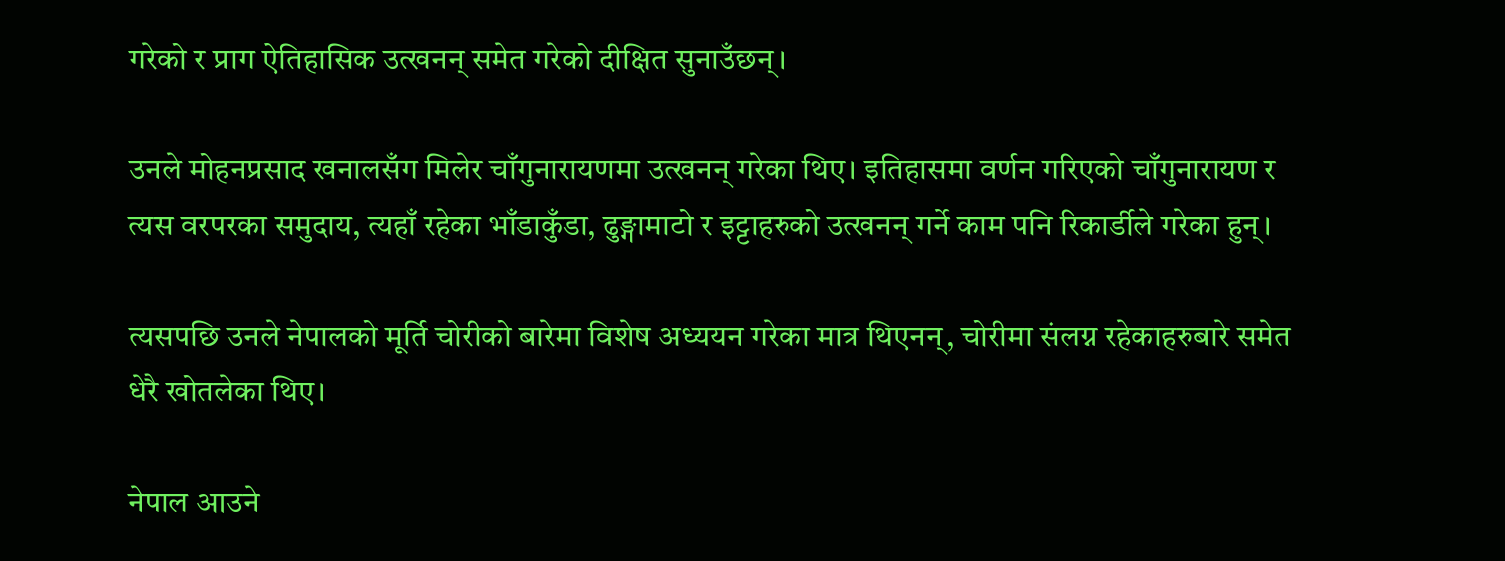गरेको र प्राग ऐतिहासिक उत्खनन् समेत गरेको दीक्षित सुनाउँछन्।

उनले मोहनप्रसाद खनालसँग मिलेर चाँगुनारायणमा उत्खनन् गरेका थिए। इतिहासमा वर्णन गरिएको चाँगुनारायण र त्यस वरपरका समुदाय, त्यहाँ रहेका भाँडाकुँडा, ढुङ्गामाटो र इट्टाहरुको उत्खनन् गर्ने काम पनि रिकार्डीले गरेका हुन्।

त्यसपछि उनले नेपालको मूर्ति चोरीको बारेमा विशेष अध्ययन गरेका मात्र थिएनन्, चोरीमा संलग्न रहेकाहरुबारे समेत धेरै खोतलेका थिए।

नेपाल आउने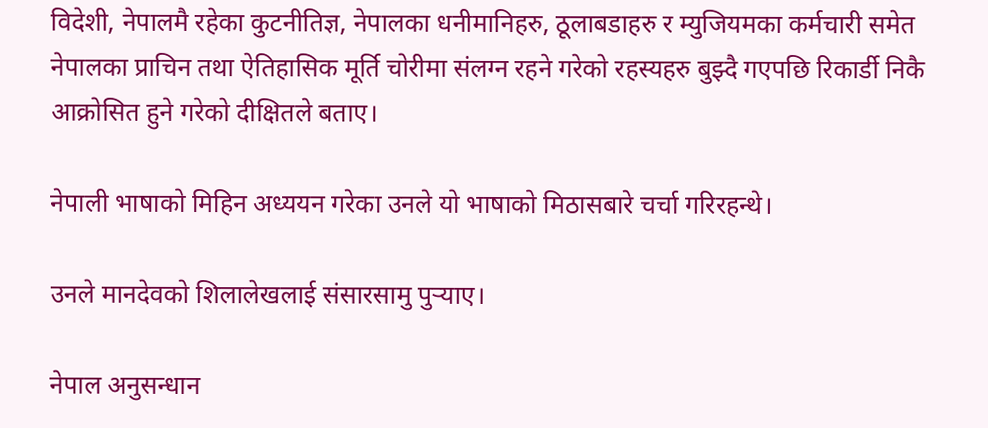विदेशी, नेपालमै रहेका कुटनीतिज्ञ, नेपालका धनीमानिहरु, ठूलाबडाहरु र म्युजियमका कर्मचारी समेत नेपालका प्राचिन तथा ऐतिहासिक मूर्ति चोरीमा संलग्न रहने गरेको रहस्यहरु बुझ्दै गएपछि रिकार्डी निकै आक्रोसित हुने गरेको दीक्षितले बताए।

नेपाली भाषाको मिहिन अध्ययन गरेका उनले यो भाषाको मिठासबारे चर्चा गरिरहन्थे।

उनले मानदेवको शिलालेखलाई संसारसामु पुर्‍याए।

नेपाल अनुसन्धान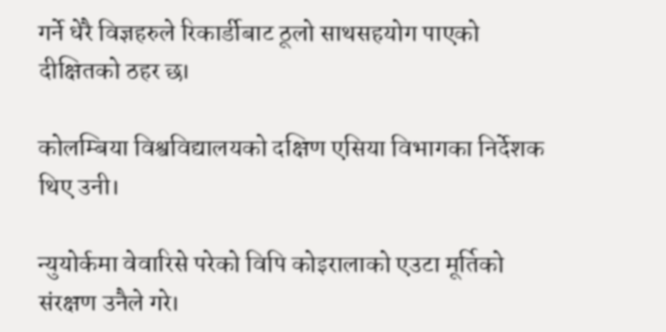गर्ने धेरै विज्ञहरुले रिकार्डीबाट ठूलो साथसहयोग पाएको दीक्षितको ठहर छ।

कोलम्बिया विश्वविद्यालयको दक्षिण एसिया विभागका निर्देशक थिए उनी।

न्युयोर्कमा वेवारिसे परेको विपि कोइरालाको एउटा मूर्तिको संरक्षण उनैले गरे।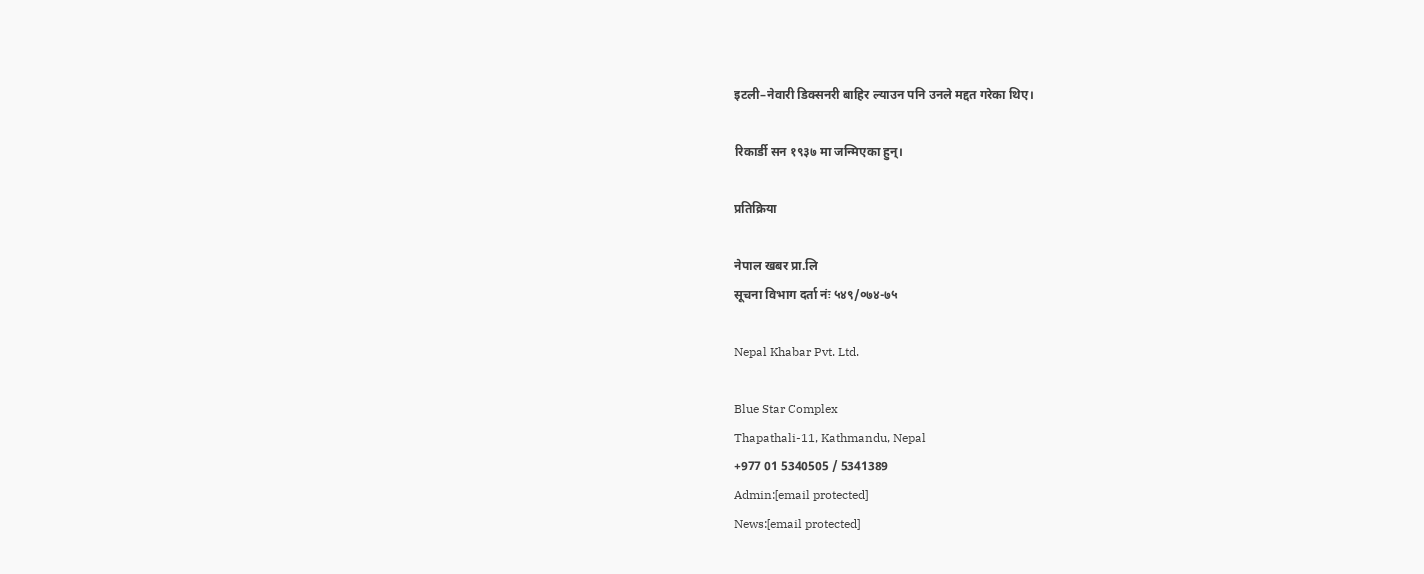इटली–नेवारी डिक्सनरी बाहिर ल्याउन पनि उनले मद्दत गरेका थिए।

रिकार्डी सन १९३७ मा जन्मिएका हुन्।

प्रतिक्रिया

नेपाल खबर प्रा.लि
सूचना विभाग दर्ता नंः ५४९/०७४-७५

Nepal Khabar Pvt. Ltd.

Blue Star Complex
Thapathali-11, Kathmandu, Nepal
+977 01 5340505 / 5341389
Admin:[email protected]
News:[email protected]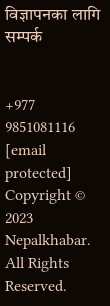विज्ञापनका लागि सम्पर्क


+977 9851081116
[email protected]
Copyright © 2023 Nepalkhabar. All Rights Reserved.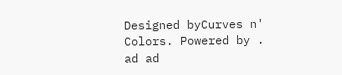Designed byCurves n' Colors. Powered by .
ad ad